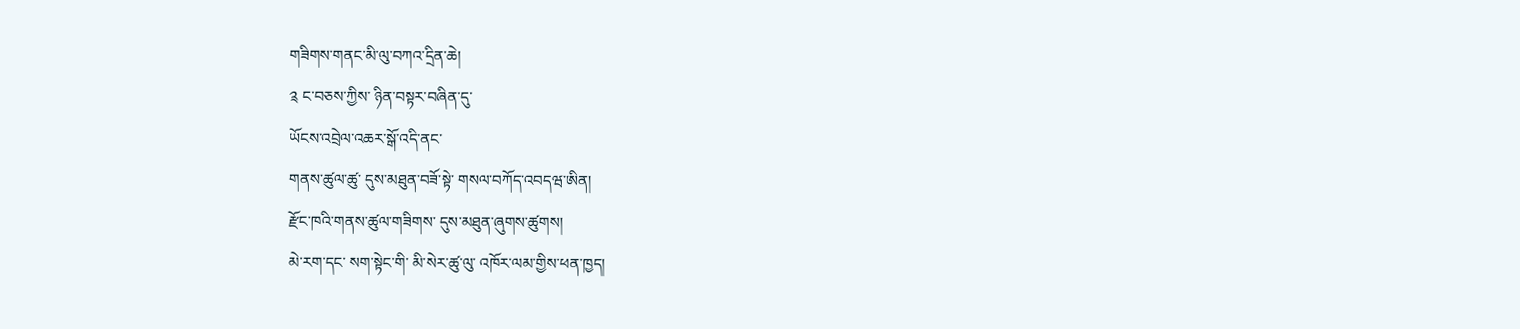གཟིགས་གནང་མི་ལུ་བཀའ་དྲིན་ཆེ།
༉ ང་བཅས་ཀྱིས་ ཉིན་བསྟར་བཞིན་དུ་
ཡོངས་འབྲེལ་འཆར་སྒོ་འདི་ནང་
གནས་ཚུལ་ཚུ་ དུས་མཐུན་བཟོ་སྟེ་ གསལ་བཀོད་འབདཝ་ཨིན།
རྫོང་ཁའི་གནས་ཚུལ་གཟིགས་ དུས་མཐུན་ཞུགས་ཚུགས།
མེ་རག་དང་ སག་སྟེང་གི་ མི་སེར་ཚུ་ལུ་ འཁོར་ལམ་གྱིས་ཕན་ཁྱད།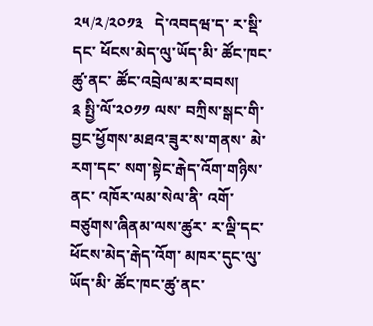༢༥/༢/༢༠༡༣   དེ་འབདཝ་ད་ ར་སྡི་དང་ ཕོངས་མེད་ལུ་ཡོད་མི་ ཚོང་ཁང་ཚུ་ནང་ ཚོང་འབྲེལ་མར་བབས།
༉ སྤྱི་ལོ་༢༠༡༡ ལས་ བཀྲིས་སྒང་གི་ བྱང་ཕྱོགས་མཐའ་ཟུར་ས་གནས་ མེ་རག་དང་ སག་སྟེང་རྒེད་འོག་གཉིས་ནང་ འཁོར་ལམ་སེལ་ནི་ འགོ་བཙུགས་ཞིནམ་ལས་ཚུར་ ར་ལྡི་དང་ ཕོངས་མེད་རྒེད་འོག་ མཁར་དུང་ལུ་ཡོད་མི་ ཚོང་ཁང་ཚུ་ནང་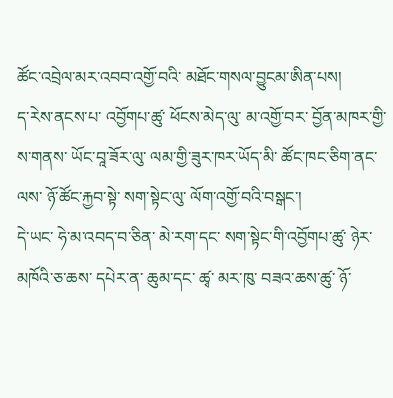ཚོང་འབྲེལ་མར་འབབ་འགྱོ་བའི་ མཐོང་གསལ་བྱུངམ་ཨིན་པས།
ད་རེས་ནངས་པ་ འབྱོགཔ་ཚུ་ ཕོངས་མེད་ལུ་ མ་འགྱོ་བར་ བྱོན་མཁར་གྱི་ས་གནས་ ཡོང་བཱ་ཟོར་ལུ་ ལམ་གྱི་ཟུར་ཁར་ཡོད་མི་ ཚོང་ཁང་ཅིག་ནང་ལས་ ཉོ་ཚོང་རྐྱབ་སྟེ་ སག་སྟེང་ལུ་ ལོག་འགྱོ་བའི་བསྒང་།
དེ་ཡང་ ཧེ་མ་འབད་བ་ཅིན་ མེ་རག་དང་ སག་སྟེང་གི་འབྱོགཔ་ཚུ་ ཉེར་མཁོའི་ཅ་ཆས་ དཔེར་ན་ ཆུམ་དང་ ཚྭ་ མར་ཁུ་ བཟའ་ཆས་ཚུ་ ཉོ་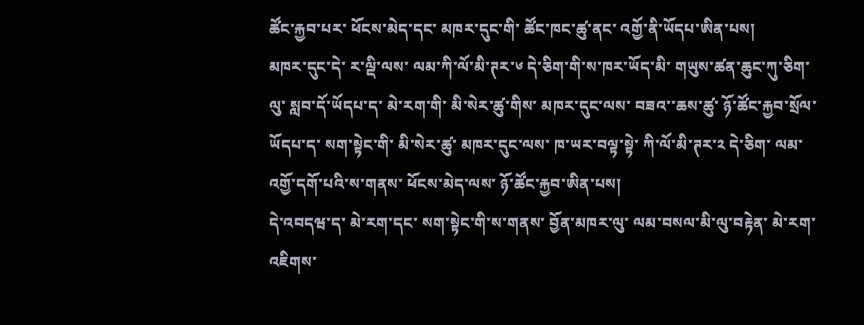ཚོང་རྐྱབ་པར་ ཕོངས་མེད་དང་ མཁར་དུང་གི་ ཚོང་ཁང་ཚུ་ནང་ འགྱོ་ནི་ཡོདཔ་ཨིན་པས།
མཁར་དུང་དེ་ ར་ལྡི་ལས་ ལམ་ཀི་ལོ་མི་ཊར་༦ དེ་ཅིག་གི་ས་ཁར་ཡོད་མི་ གཡུས་ཚན་ཆུང་ཀུ་ཅིག་ལུ་ སླབ་དོ་ཡོདཔ་ད་ མེ་རག་གི་ མི་སེར་ཚུ་གིས་ མཁར་དུང་ལས་ བཟའ་་ཆས་ཚུ་ ཉོ་ཚོང་རྐྱབ་སྲོལ་ཡོདཔ་ད་ སག་སྟེང་གི་ མི་སེར་ཚུ་ མཁར་དུང་ལས་ ཁ་ཡར་བལྟ་སྟེ་ ཀི་ལོ་མི་ཊར་༢ དེ་ཅིག་ ལམ་འགྱོ་དགོ་པའི་ས་གནས་ ཕོངས་མེད་ལས་ ཉོ་ཚོང་རྐྱབ་ཨིན་པས།
དེ་འབདཝ་ད་ མེ་རག་དང་ སག་སྟེང་གི་ས་གནས་ བྱོན་མཁར་ལུ་ ལམ་བསལ་མི་ལུ་བརྟེན་ མེ་རག་འཇིགས་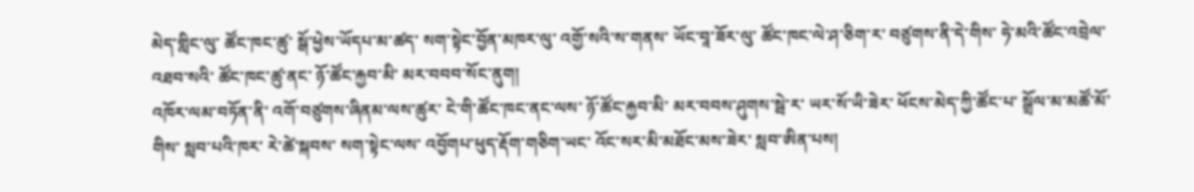མེད་གླིང་ལུ་ ཚོང་ཁང་ཚུ་ སྒོ་ཕྱེས་ཡོདཔ་མ་ཚད་ སག་སྟེང་བྱོན་མཁར་ལུ་ འགྱོ་སའི་ས་གནས་ ཡོང་བཱ་ཟོར་ལུ་ ཚོང་ཁང་ལེ་ཤ་ཅིག་ར་ བཙུགས་ནི་དེ་གིས་ ཧེ་མའི་ཚོང་འབྲེལ་འཐབ་སའི་ ཚོང་ཁང་ཚུ་ནང་ ཉོ་ཚོང་རྐྱབ་མི་ མར་བབབ་སོང་ནུག།
འཁོར་ལམ་བཏོན་ནི་ འགོ་བཙུགས་ཞིནམ་ལས་ཚུར་ ངེ་གི་ཚོང་ཁང་ནང་ལས་ ཉོ་ཚོང་རྐྱབ་མི་ མར་བབས་ཤུགས་སྦེ་ར་ ཡར་སོ་ཡི་ཟེར་ ཕོངས་མེད་ཀྱི་ཚོང་པ་ སྒྲོལ་མ་མཚོ་མོ་གིས་ སླབ་པའི་ཁར་ རེ་ཚེ་སྐབས་ སག་སྟེང་ལས་ འབྱོགཔ་ཕུད་རྡོག་གཅིག་ཡང་ འོང་སར་མི་མཐོང་མས་ཟེར་ སླབ་ཨིན་པས།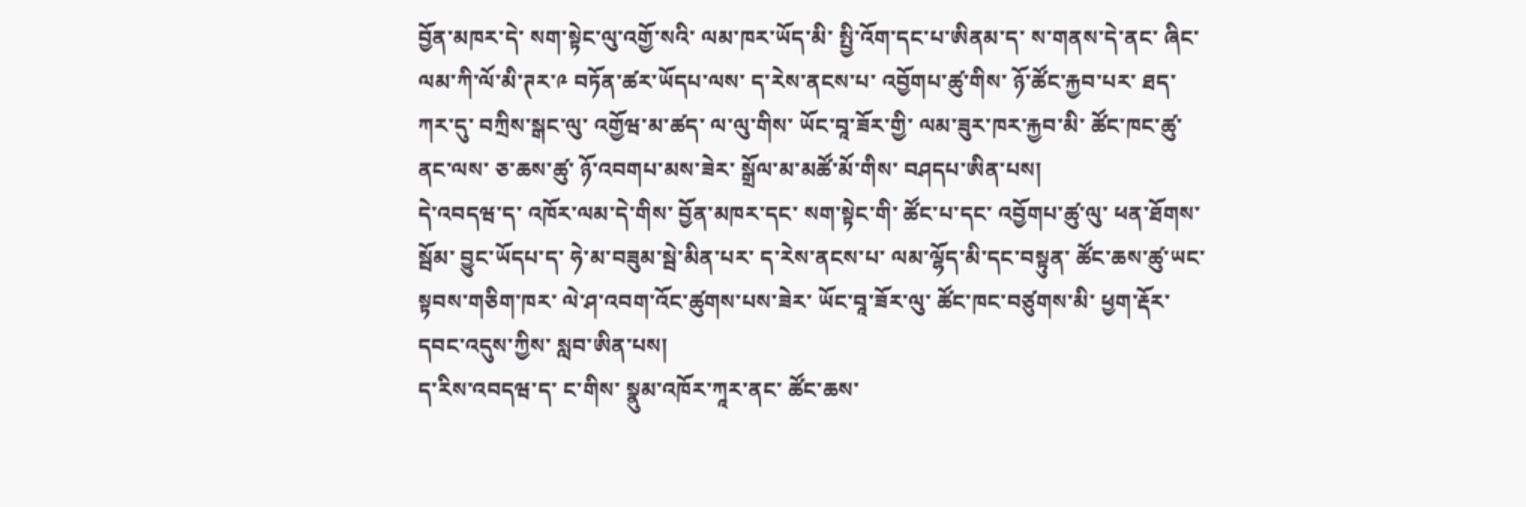བྱོན་མཁར་དེ་ སག་སྟེང་ལུ་འགྱོ་སའི་ ལམ་ཁར་ཡོད་མི་ སྤྱི་འོག་དང་པ་ཨིནམ་ད་ ས་གནས་དེ་ནང་ ཞིང་ལམ་ཀི་ལོ་མི་ཊར་༩ བཏོན་ཚར་ཡོདཔ་ལས་ ད་རེས་ནངས་པ་ འབྱོགཔ་ཚུ་གིས་ ཉོ་ཚོང་རྐྱབ་པར་ ཐད་ཀར་དུ་ བཀྲིས་སྒང་ལུ་ འགྱོཝ་མ་ཚད་ ལ་ལུ་གིས་ ཡོང་བཱ་ཟོར་གྱི་ ལམ་ཟུར་ཁར་རྐྱབ་མི་ ཚོང་ཁང་ཚུ་ནང་ལས་ ཅ་ཆས་ཚུ་ ཉོ་འབགཔ་མས་ཟེར་ སྒྲོལ་མ་མཚོ་མོ་གིས་ བཤདཔ་ཨིན་པས།
དེ་འབདཝ་ད་ འཁོར་ལམ་དེ་གིས་ བྱོན་མཁར་དང་ སག་སྟེང་གི་ ཚོང་པ་དང་ འབྱོགཔ་ཚུ་ལུ་ ཕན་ཐོགས་སྦོམ་ བྱུང་ཡོདཔ་ད་ ཧེ་མ་བཟུམ་སྦེ་མིན་པར་ ད་རེས་ནངས་པ་ ལམ་ལྷོད་མི་དང་བསྟུན་ ཚོང་ཆས་ཚུ་ཡང་ སྟབས་གཅིག་ཁར་ ལེ་ཤ་འབག་འོང་ཚུགས་པས་ཟེར་ ཡོང་བཱ་ཟོར་ལུ་ ཚོང་ཁང་བཙུགས་མི་ ཕྱག་རྡོར་དབང་འདུས་ཀྱིས་ སླབ་ཨིན་པས།
ད་རིས་འབདཝ་ད་ ང་གིས་ སྣུམ་འཁོར་ཀཱར་ནང་ ཚོང་ཆས་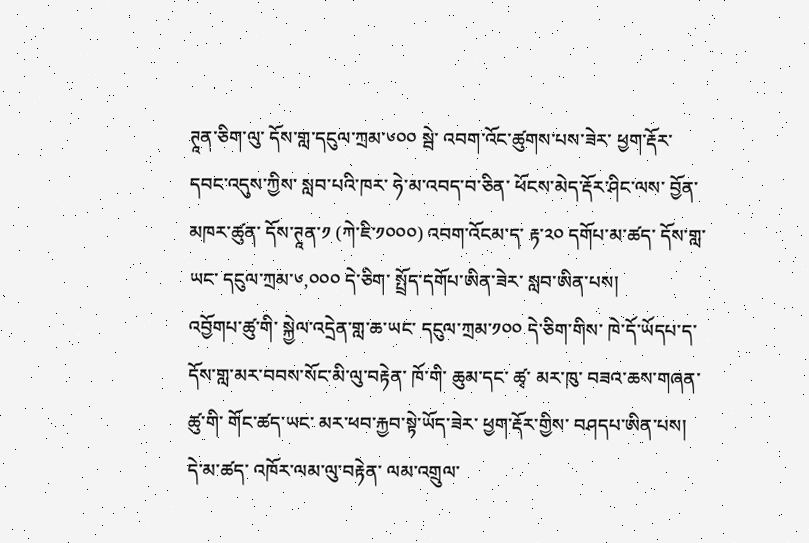ཊཱན་ཅིག་ལུ་ དོས་གླ་དངུལ་ཀྲམ་༦༠༠ སྦེ་ འབག་འོང་ཚུགས་པས་ཟེར་ ཕྱག་རྡོར་དབང་འདུས་ཀྱིས་ སླབ་པའི་ཁར་ ཧེ་མ་འབད་བ་ཅིན་ ཕོངས་མེད་རྡོར་ཤིང་ལས་ བྱོན་མཁར་ཚུན་ དོས་ཊཱན་༡ (ཀེ་ཇི་༡༠༠༠) འབག་འོངམ་ད་ རྟ་༢༠ དགོཔ་མ་ཚད་ དོས་གླ་ཡང་ དངུལ་ཀྲམ་༦,༠༠༠ དེ་ཅིག་ སྤྲོད་དགོཔ་ཨིན་ཟེར་ སླབ་ཨིན་པས།
འབྱོགཔ་ཚུ་གི་ སྐྱེལ་འདྲེན་གླ་ཆ་ཡང་ དངུལ་ཀྲམ་༡༠༠ དེ་ཅིག་གིས་ ཁེ་དོ་ཡོདཔ་ད་ དོས་གླ་མར་བབས་སོང་མི་ལུ་བརྟེན་ ཁོ་གི་ ཆུམ་དང་ ཚྭ་ མར་ཁུ་ བཟའ་ཆས་གཞན་ཚུ་གི་ གོང་ཚད་ཡང་ མར་ཕབ་རྐྱབ་སྟེ་ཡོད་ཟེར་ ཕྱག་རྡོར་གྱིས་ བཤདཔ་ཨིན་པས།
དེ་མ་ཚད་ འཁོར་ལམ་ལུ་བརྟེན་ ལམ་འགྲུལ་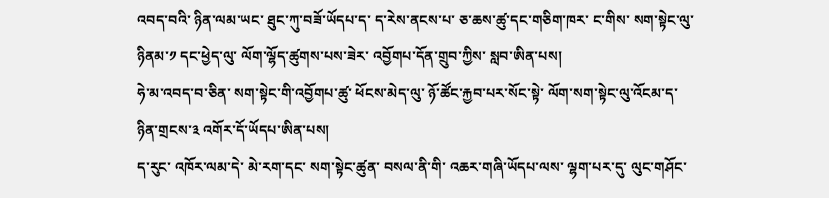འབད་བའི་ ཉིན་ལམ་ཡང་ ཐུང་ཀུ་བཟོ་ཡོདཔ་ད་ ད་རེས་ནངས་པ་ ཅ་ཆས་ཚུ་དང་གཅིག་ཁར་ ང་གིས་ སག་སྟེང་ལུ་ ཉིནམ་༡ དང་ཕྱེད་ལུ་ ལོག་ལྷོད་ཚུགས་པས་ཟེར་ འབྱོགཔ་དོན་གྲུབ་ཀྱིས་ སླབ་ཨིན་པས།
ཧེ་མ་འབད་བ་ཅིན་ སག་སྟེང་གི་འབྱོགཔ་ཚུ་ ཕོངས་མེད་ལུ་ ཉོ་ཚོང་རྐྱབ་པར་སོང་སྟེ་ ལོག་སག་སྟེང་ལུ་འོངམ་ད་ ཉིན་གྲངས་༣ འགོར་དོ་ཡོདཔ་ཨིན་པས།
ད་རུང་ འཁོར་ལམ་དེ་ མེ་རག་དང་ སག་སྟེང་ཚུན་ བསལ་ནི་གི་ འཆར་གཞི་ཡོདཔ་ལས་ ལྷག་པར་དུ་ ལུང་གཤོང་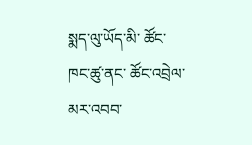སྨད་ལུ་ཡོད་མི་ ཚོང་ཁང་ཚུ་ནང་ ཚོང་འབྲེལ་མར་འབབ་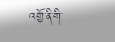འགྱོ་ནི་གི་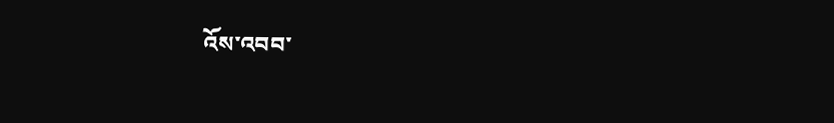འོས་འབབ་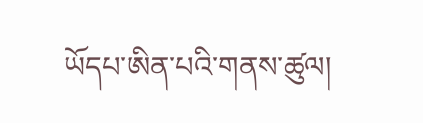ཡོདཔ་ཨིན་པའི་གནས་ཚུལ།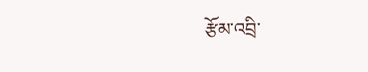རྩོམ་འབྲི་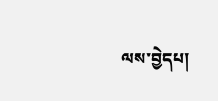ལས་བྱེདཔ།